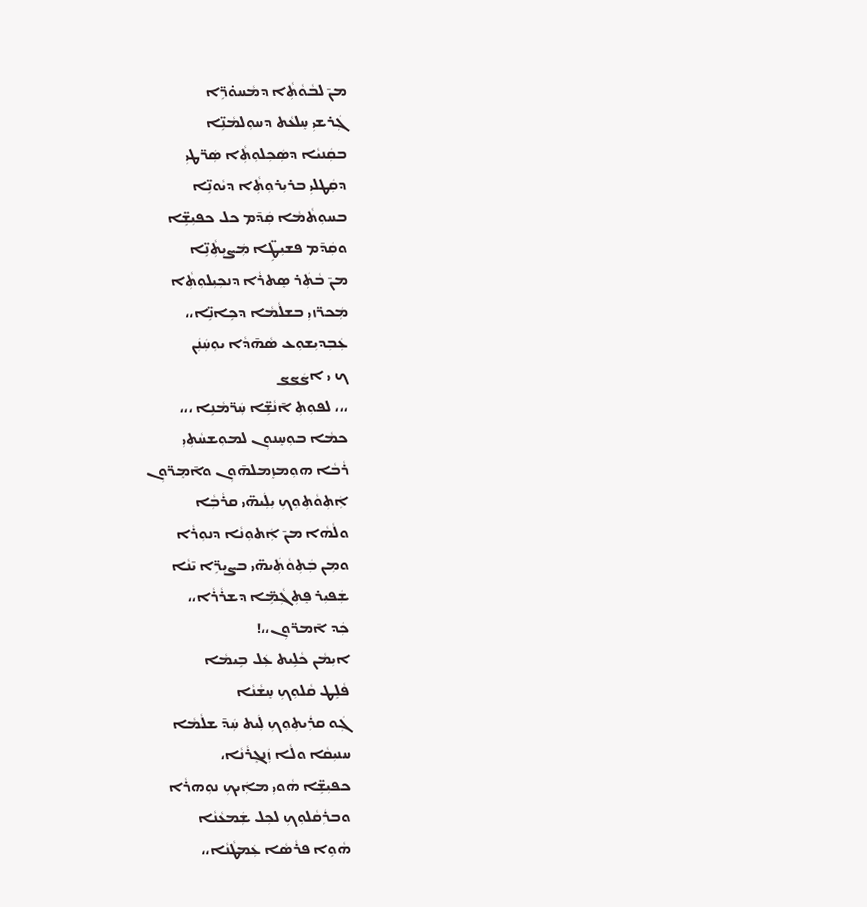ܡܢ̄ ܠܒܵܘܵܬܼܵܐ ܕܡܵܚܘ̇ܪܹ̈ܐ
ܓܲܪܫܝܼ ܚܸܠܥܵܬ ܕܚܘܼܠܡܵܢܹ̈ܐ
ܒܩܲܢܝܵܐ ܕܣܲܟܼܠܘܼܬܼܵܐ ܣܲܪ̈ܛܝܼ
ܕܩܲܛܠܝܼ ܒܪܝܼܪܘܼܬܼܵܐ ܕܝܵܘܢܹ̈ܐ
ܒܚܘܼܬܵܡܵܐ ܩܲܕ̄ܡ ܟܠ ܟܦܝܼܫܹ̈ܐ
ܘܩܲܕ̄ܡ ܦܫܝܼܛܹ̈ܐ ܡܲܨܝܼܬܼܵܢܹ̈ܐ
ܡܢ̄ ܒܵܬܲܪ ܣܸܬܪܵܐ ܕܢܟܼܝܼܠܘܼܬܼܵܐ
ܡܲܟܪ̈ܙܝܼ ܒܫܠܵܡܵܐ ܕܟܹܐܢܹ̈ܐ،،
ܥܲܒܼܕܝܼܫܘܼܥ ܣܵܗ̄ܕܵܐ ܝܘܼܚܲܢܲܢ
ܟ ܝ ܐܨܿܨܨ
،،، ܠܦܘܼܬܼ ܐ̄ܢܵܫܹ̈ܐ ܚܲܪ̈ܡܵܢܹܐ ،،،
ܟܡܵܐ ܒܘܼܚܸܢܘܼܢ ܠܡܘܼܫܚܵܬܼܝܼ
ܪܵܒܵܐ ܗܘܼܡܙܸܡܠܗ̄ܘܼܢ ܘܐ̄ܡܸܪ̈ܘܼܢ
ܐܲܬܼܘܵܬܼܘܼܟܼ ܝܼܠܲܝܗ̈ܝ ܩܪܵܒܼܵܐ
ܘܠܵܗܵܐ ܡܢ̄ ܐܲܬܘܼܢܵܐ ܕܢܘܼܪܵܐ
ܘܡܼܢ ܒܲܬܼܘܵܬܲܝܗ̈ܝ ܒܨܝܼܪܹ̈ܐ ܝ̄ܢܵܐ
ܫܲܦܝܼܪ ܦܸܬܼܓܼܵܡܹ̈ܐ ܕܫܪܵܪܵܐ،،
ܟܲܕ ܐ̄ܡܪ̈ܘܼܢ،،!
ܐܝܼܡܵܢ ܟܵܠܹܝܬ ܥܲܠ ܒܹܝܡܵܐ
ܦܵܠܹܛ ܩܵܠܘܼܟܼ ܚܸܫܵܢܵܐ
ܓܲܘ ܩܪܲܝܬܼܘܼܟܼ ܠܲܝܬ ܚܲܕ̄ ܫܠܵܡܵܐ
ܚܢܝܼܩܵܐ ܘܠܵܐ ܙܲܢܓܸܪܵܢܵܐ،
ܟܦܝܼܫܹ̈ܐ ܗܵܘܝܼ ܡܐܲܝܟܼ ܢܘܼܗܪܵܐ
ܘܒܪܲܩܵܠܘܼܟܼ ܠܟܼܠ ܫܲܡܥܵܢܵܐ
ܗܵܘܹܐ ܦܪܵܣܵܐ ܥܲܡܛܵܢܵܐ،،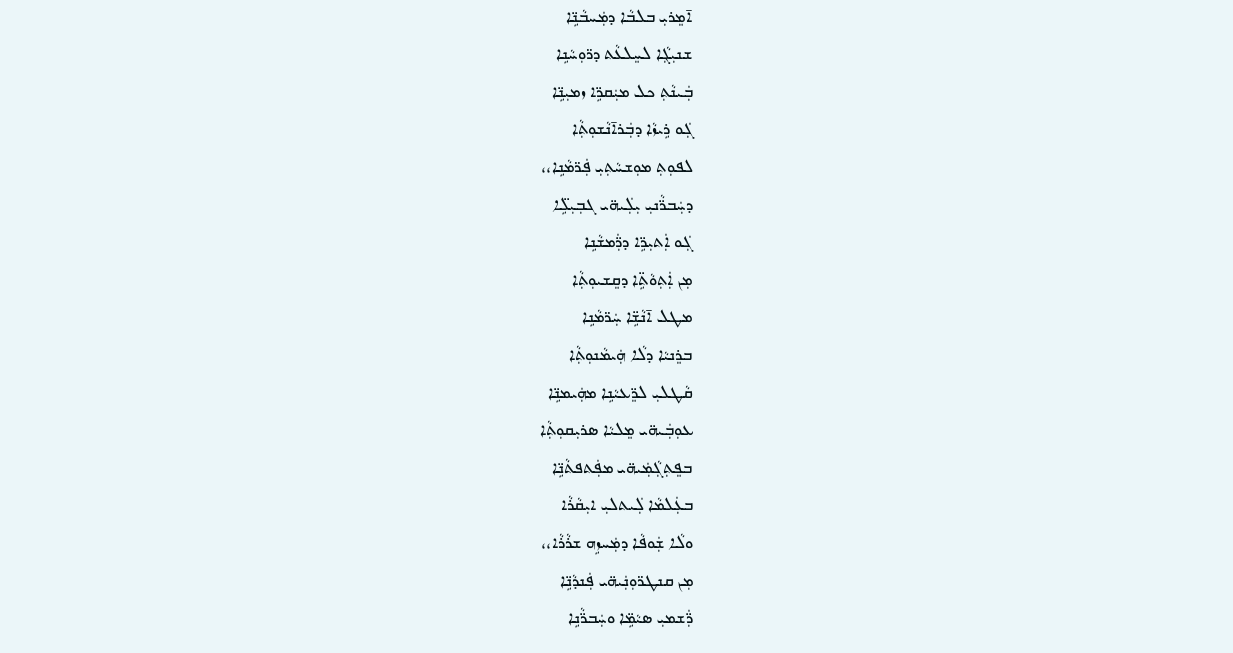ܐ̄ܡܸܪܝܼ ܒܠܒܵܐ ܕܡܲܚܒܵܢܹ̈ܐ
ܫܢܝܼܓܼܵܐ ܠܚܸܠܥܵܬ ܕܪ̈ܘܼܚܵܢܹܐ
ܒܲܝܢܵܬܼ ܟܠ ܡܝܲܩܪܹ̈ܐ ܙܡܝܼܢܹ̈ܐ
ܓܲܘ ܪܹܝܙܵܐ ܕܒܲܪܐ̄ܢܵܫܘܼܬܼܵܐ
ܠܦܘܼܬܼ ܡܘܼܫܚܵܬܼܝܼ ܦܲܪ̈ܡܵܢܹܐ،،
ܕܚܲܒܪ̈ܵܢܝܼ ܝܼܠܲܝܗ̈ܝ ܓܒܼܝܼܠܹ̈ܐ
ܓܲܘ ܐܲܬܝܼܪܹ̈ܐ ܕܪ̈ܲܡܫܵܢܹܐ
ܡܼܢ ܐܲܬܼܘܵܬܹ̈ܐ ܕܩܸܫܝܘܼܬܼܵܐ
ܡܛܠ ܐ̄ܢܵܫܹ̈ܐ ܚܲܪ̈ܡܵܢܹܐ
ܒܪܸܢܝܵܐ ܕܠܵܐ ܗܲܝܡܵܢܘܼܬܼܵܐ
ܩܵܛܠܝܼ ܠܪܸ̈ܥܝܵܢܹܐ ܡܗܲܝܡܢܹ̈ܐ
ܥܘܼܒܲܝܗ̈ܝ ܡܸܠܝܵܐ ܣܪܝܼܩܘܼܬܼܵܐ
ܒܦܸܬܼܓܼܵܡܲܝܗ̈ܝ ܡܦܲܬܦܬܵܢܹ̈ܐ
ܒܥܲܠܡܵܐ ܠܲܝܬܠܝܼ ܐܝܼܩܵܪܵܐ
ܘܠܵܐ ܫܲܘܦܵܐ ܕܡܲܚܙܹܗ ܫܪܵܪܵܐ،،
ܡܼܢ ܩܢܛܪ̈ܘܼܢܲܝܗ̈ܝ ܦܲܢܕܵܢܹ̈ܐ
ܪ̈ܲܫܡܝܼ ܣܝܵܡܹ̈ܐ ܘܚܲܒܪ̈ܵܢܹܐ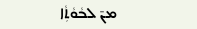ܡܢ̄ ܠܒܵܘܵܬܼܵܐ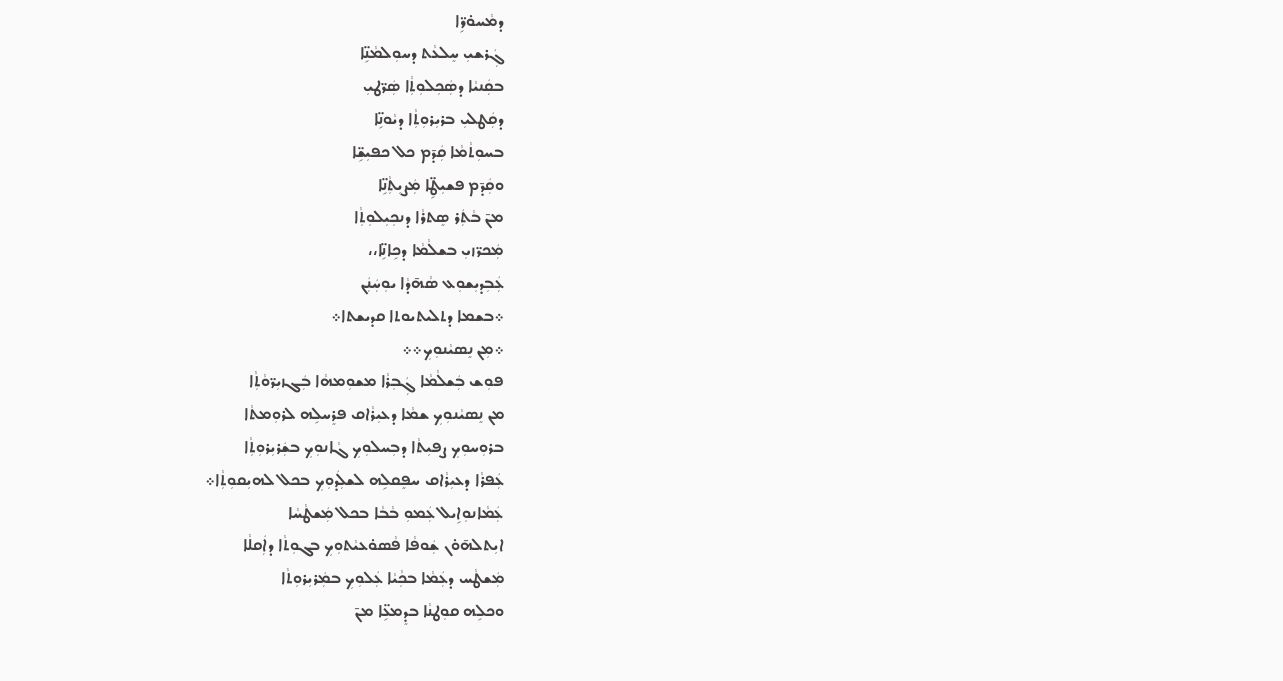ܕܡܵܚܘ̇ܪܹ̈ܐ
ܓܲܪܫܝܼ ܚܸܠܥܵܬ ܕܚܘܼܠܡܵܢܹ̈ܐ
ܒܩܲܢܝܵܐ ܕܣܲܟܼܠܘܼܬܼܵܐ ܣܲܪ̈ܛܝܼ
ܕܩܲܛܠܝܼ ܒܪܝܼܪܘܼܬܼܵܐ ܕܝܵܘܢܹ̈ܐ
ܒܚܘܼܬܵܡܵܐ ܩܲܕ̄ܡ ܟܠ ܟܦܝܼܫܹ̈ܐ
ܘܩܲܕ̄ܡ ܦܫܝܼܛܹ̈ܐ ܡܲܨܝܼܬܼܵܢܹ̈ܐ
ܡܢ̄ ܒܵܬܲܪ ܣܸܬܪܵܐ ܕܢܟܼܝܼܠܘܼܬܼܵܐ
ܡܲܟܪ̈ܙܝܼ ܒܫܠܵܡܵܐ ܕܟܹܐܢܹ̈ܐ،،
ܥܲܒܼܕܝܼܫܘܼܥ ܣܵܗ̄ܕܵܐ ܝܘܼܚܲܢܲܢ
܀ܒܫܡܐ ܕܬܠܝܬܝܘܬܐ ܩܕܝܫܬܐ܀
܀ܡܼܢ ܢܸܣܝܵܢܘܼܟܼ܀܀
ܦܘܼܫ ܒܲܫܠܵܡܵܐ ܓܲܒܼܪܵܐ ܡܫܘܼܡܗܵܐ ܒܲܓܙܝܼܪ̈ܘܵܬܼܵܐ
ܡܢ ܢܸܣܝܵܢܘܼܟܼ ܫܡܵܐ ܕܥܝܼܪܵܐܩ ܦܪܸܚܠܹܗ ܠܪܘܼܡܬܵܐ
ܒܪܘܼܚܘܼܟܼ ܨܦܝܼܬܵܐ ܕܒܼܚܠܘܼܟܼ ܓܵܐܢܘܼܟܼ ܒܫܲܪܝܼܪܘܼܬܼܵܐ
ܥܲܦܪܵܐ ܕܥܝܼܪܵܐܩ ܚܦܸܩܠܹܗ ܠܫܠܲܕܘܼܟܼ ܒܟܠ ܠܗܝܼܩܘܼܬܼܵܐ܀
ܥܲܡܵܐܢܘܼܐܹܝܠ ܥܲܡܘܼ ܒܵܒܵܐ ܒܟܠ ܡܲܫܛܵܚܵܐ
ܐܝܼܬܠܗ̄ܘ̇ܢ ܫܲܘܦܵܐ ܦܵܣܘ̇ܥܝܵܬܘܼܟܼ ܒܓܘܼܬܵܐ ܕܐܲܩܠܵܐ
ܡܲܫܛܵܚ ܕܥܲܡܵܐ ܒܟܼܵܝܵܐ ܥܲܠܘܼܟܼ ܒܡܲܪܝܼܪܘܼܬܵܐ
ܘܟܠܹܗ ܩܘܼܛܢܵܐ ܒܕܸܡܥܹ̈ܐ ܡܢ̄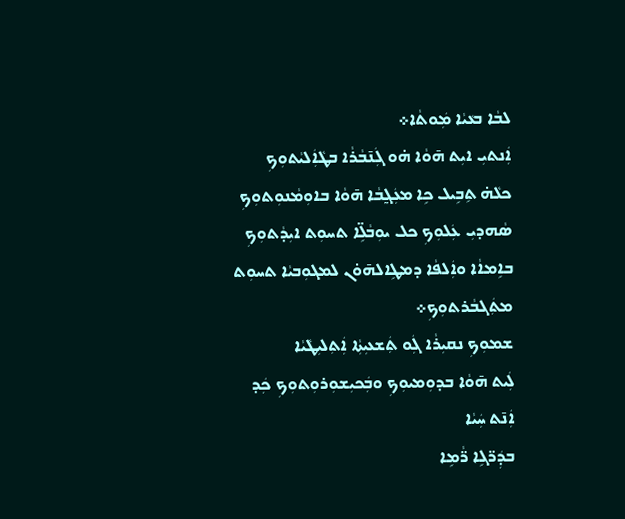ܠܒܵܐ ܒܥܵܝܵܐ ܡܲܘܬܵܐ܀
ܐܲܢܬܝܼ ܐܝܼܬ ܗ̄ܘܵܐ ܗ̇ܘ ܓܲܢ̄ܒܵܪܵܐ ܒܛܵܐܲܠܝܵܬܘܼܟܼ
ܟܠܵܗ̇ ܬܹܒܹܝܠ ܟܹܐ ܡܥܲܓ̰ܒܵܐ ܗ̄ܘܵܐ ܒܐܘܼܡܵܢܘܼܬܘܼܟܼ
ܣܵܗܕܝܼ ܥܲܠܘܼܟܼ ܟܠ ܝܘܼܒܵܠܹ̈ܐ ܬܚܘܼܬ ܐܝܼܕܵܬܘܼܟܼ
ܒܐܹܡܐܵܐ ܘܐܲܠܦܵܐ ܕܡܛܹܐܠܗ̄ܘ̇ܢ ܠܡܓܘܼܒܝܵܐ ܬܚܘܼܬ ܡܬܲܓܒܵܪܬܘܼܟܼ܀
ܫܡܘܼܟܼ ܢܩܝܼܪܵܐ ܓܲܘ ܬܲܫܥܝܼܬܼܵܐ ܐܲܬܼܠܝܼܛܵܝܵܐ
ܠܲܝܬ ܗ̄ܘܵܐ ܒܕܘܼܡܝܘܼܟܼ ܘܒܲܟܝܼܫܘܼܪܘܼܬܘܼܟܼ ܟܲܕ ܐܲܢ̄ܬ ܚܲܝܵܐ
ܒܕܲܪ̈ܓܹܐ ܪ̈ܵܡܹܐ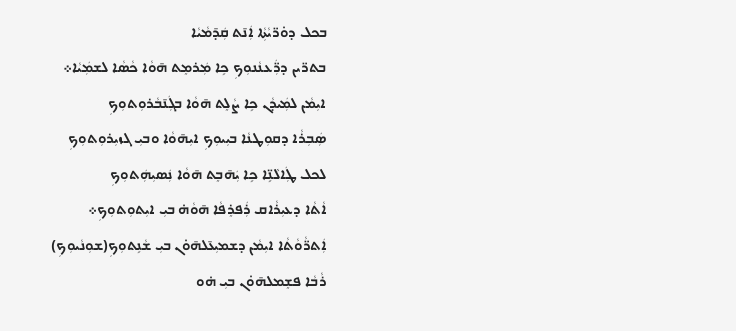ܒܟܠ ܕܘ̇ܪ̈ܝܵܬܼܵܐ ܐܲܢ̄ܬ ܩܲܕ̄ܡܵܝܵܐ
ܒܬܪ̈ܝܢ ܕܪ̈ܲܥܢܵܢܘܼܟܼ ܟܹܐ ܡܲܪܡܸܬ ܗ̄ܘܵܐ ܟܵܣܵܐ ܠܫܡܲܝܵܐ܀
ܐܝܼܡܵܢ ܠܡܲܝܕܵܢ ܟܹܐ ܨܵܠܸܬ ܗ̄ܘܵܐ ܒܓܲܢ̄ܒܵܪܘܼܬܘܼܟܼ
ܣܲܒܼܪܵܐ ܕܩܘܼܛܢܵܐ ܒܝܼܝܘܼܟܼ ܐܝܼܗ̄ܘܵܐ ܘܒܝܼ ܓܙܝܼܪܘܼܬܘܼܟܼ
ܠܟܠ ܛܲܐܠܵܢܹ̈ܐ ܟܹܐ ܝܲܗ̄ܒܸܬ ܗ̄ܘܵܐ ܢܲܣܝܼܗܲܬܘܼܟܼ
ܐܵܬܵܐ ܕܥܝܼܪܵܐܩ ܪܲܦܪܸܦܵܐ ܗ̄ܘܵܗ̇ ܒܝܼ ܐܝܼܬܘܼܬܘܼܟܼ܀
ܐܲܬܪ̈ܵܘܵܬܵܐ ܐܝܼܡܵܢ ܕܫܡܝܼܥ̄ܠܗ̄ܘ̇ܢ ܒܝܼ ܫܵܢܹܬܘܼܟܼ(ܫܘܼܢܵܝܘܼܟܼ)
ܪܵܒܵܐ ܦܫܸܡܠܗ̄ܘ̇ܢ ܒܝܼ ܗ̇ܘ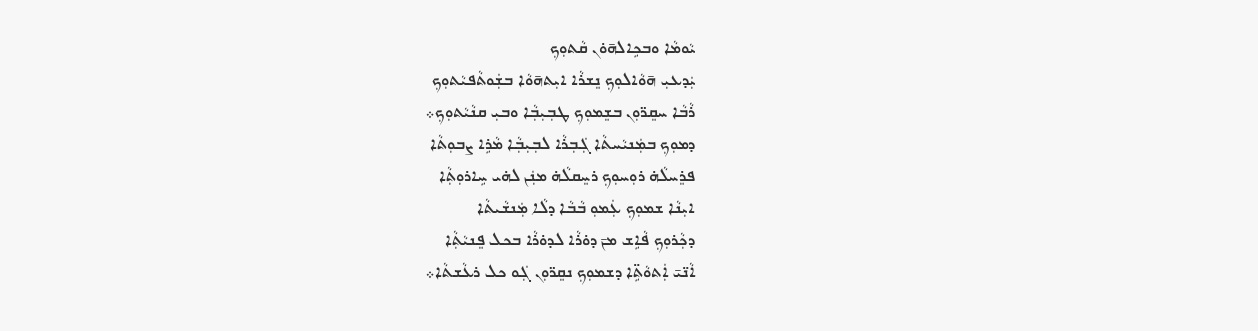ܝܵܘܡܵܐ ܘܒܟܹܐܠܗ̄ܘ̇ܢ ܩܵܬܘܼܟܼ
ܝܲܕܥܝܼ ܗ̄ܘܵܐܠܘܼܟܼ ܢܸܫܪܵܐ ܐܝܼܬܗ̄ܘܵܐ ܒܫܲܘܬܵܦܝܵܬܘܼܟܼ
ܪܵܒܵܐ ܚܩܸܪ̈ܘܼܢ ܒܫܸܡܘܼܟܼ ܛܒܼܝܼܒܼܵܐ ܘܒܝܼ ܩܢܵܝܵܬܘܼܟܼ܀
ܕܡܘܼܟܼ ܒܡܲܢܝܵܚܬܵܐ ܓܲܒܼܪܵܐ ܠܒܼܝܼܒܼܵܐ ܡܵܪܹܐ ܨܒܘܼܬܵܐ
ܦܪܸܚܠܵܗ̇ ܪܘܼܚܘܼܟܼ ܪܚܸܩܠܵܗ̇ ܡܢܲܢ ܠܗ̇ܝ ܚܹܐܪܘܼܬܼܵܐ
ܐܝܼܢܵܐ ܫܡܘܼܟܼ ܥܲܡܘܼ ܒܵܒܵܐ ܕܠܵܐ ܡܲܢܫܵܝܬܵܐ
ܕܟܼܵܪܘܼܟܼ ܦܵܐܹܫ ܡܢ̄ ܕܘ̇ܪܵܐ ܠܕܘ̇ܪܵܐ ܒܟܠ ܦܸܢܝܵܬܼܵܐ
ܐܵܢ̈ܝ̄ ܐܲܬܘܵܬܹ̈ܐ ܕܫܡܘܼܟܼ ܢܩܸܪ̈ܘܼܢ ܓܲܘ ܟܠ ܪܥܵܫܬܵܐ܀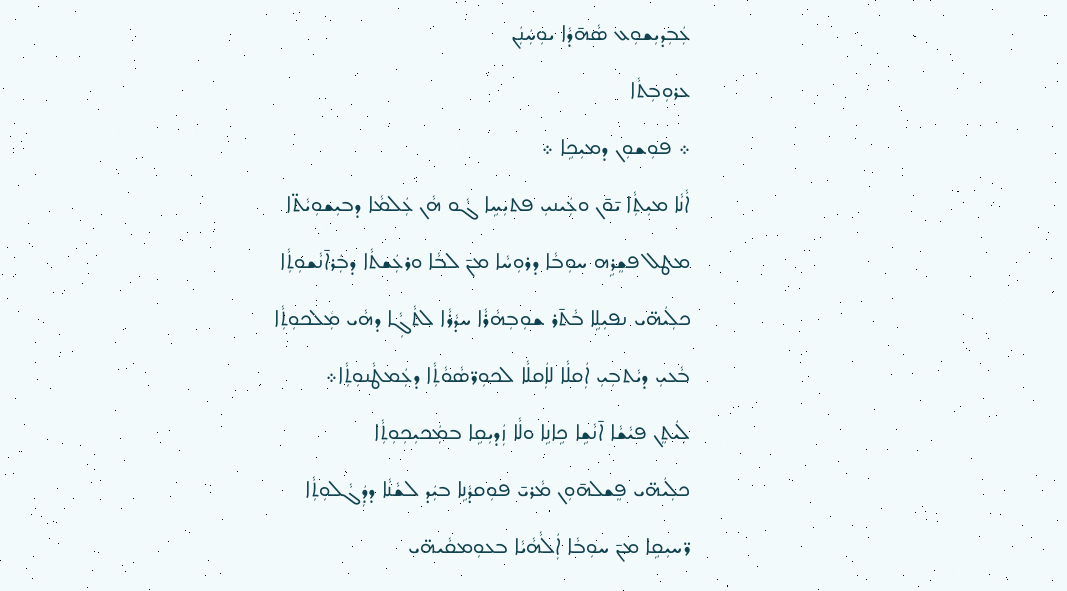ܥܲܒܼܕܝܼܫܘܼܥ ܣܵܗ̄ܕܵܐ ܝܘܼܚܲܢܲܢ
ܥܪܘܼܒܼܬܵܐ
܀ ܦܘܼܫܘܼܢ ܕܡܝܼܟܹܐ ܀
ܐܵܢܵܐ ܡܝܼܬܼܵܐ ܝ̄ܘ̄ܢ ܘܥܲܝܢܝܼ ܦܬܝܼܚܹܐ ܓܵܘ ܗܵܢ ܥܲܠܡܵܐ ܕܒܝܼܫܘܼܝܵܬ̈ܐ
ܡܛܠ ܦܫܸܪܹܗ ܚܘܼܒܵܐ ܕܪܘܼܚܵܐ ܡܢ̄ ܠܒܵܐ ܘܪܥܲܫܬܵܐ ܕܒܲܪܐ̄ܢܵܫܘܼܬܼܵܐ
ܟܠܲܝܗ̈ܝ ܢܦܝܼܠܹܐ ܒܵܬ̄ܪ ܫܘܼܒܼܗܵܪܵܐ ܚܕܵܪܵܐ ܠܬܵܓܼܵܐ ܕܗܵܝ ܡܲܠܟܘܼܬܼܵܐ
ܒܵܥܝܼ ܕܝܵܬܒܼܝܼ ܐܲܩܠܵܐ ܠܐܲܩܠܵܐ ܠܟܘܼܪ̈ܣܵܘܵܬܼܵܐ ܕܥܲܡܛܵܢܘܼܬܼܵܐ܀
ܠܲܝܬܸܢ ܦܝܵܫܵܐ ܐ̄ܢܵܫܹܐ ܟܹܐܢܹܐ ܘܠܵܐ ܙܲܕܝܼܩܹܐ ܒܡܲܟܝܼܟܼܘܼܬܼܵܐ
ܟܠܲܝܗ̈ܝ ܦܸܫܠܗ̄ܘܼܢ ܡܵܪܝ̄ ܦܘܼܩܕܵܢܹܐ ܒܝܲܕ ܠܫܵܢܵܐ ܕܕܲܓܵܠܘܼܬܼܵܐ
ܪ̈ܚܝܼܩܹܐ ܡܢ̄ ܚܘܼܒܵܐ ܐܲܠܵܗܵܝܵܐ ܒܥܘܼܡܩܵܝܗ̈ܝ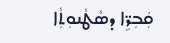ܩܲܒܼܪܹ̈ܐ ܕܣܵܛܵܢܘܼܬܼܵܐ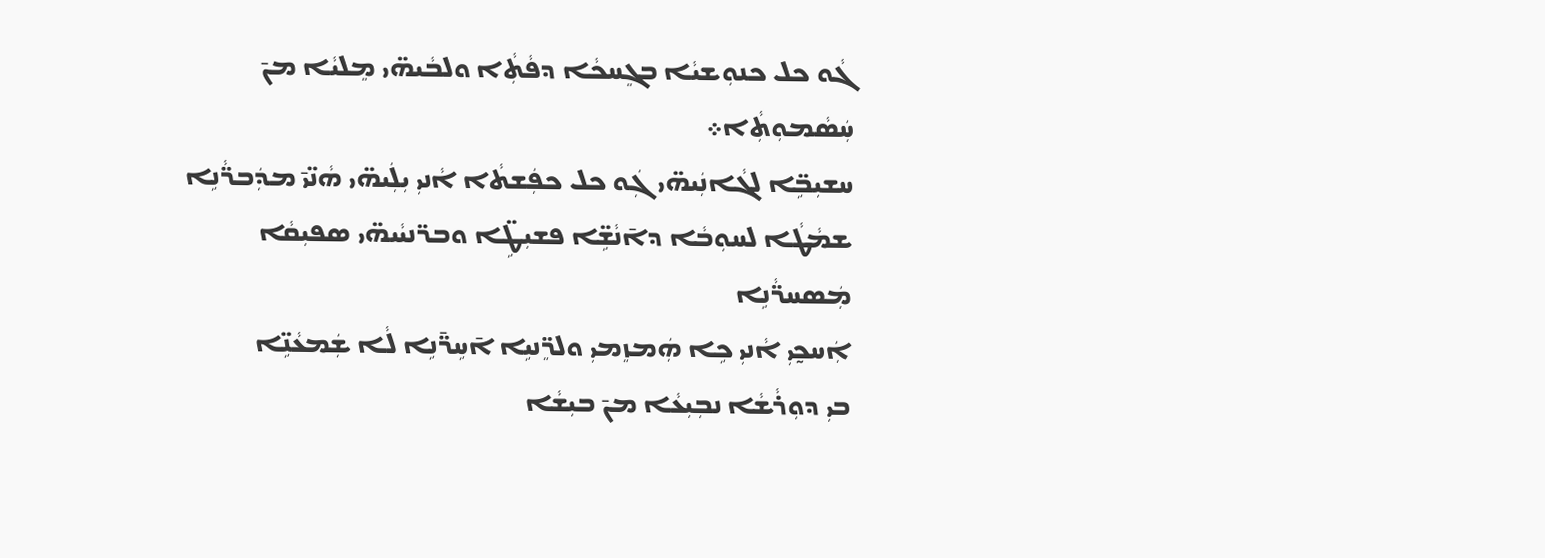ܓܵܘ ܟܠ ܟܢܘܼܫܝܵܐ ܒܓܸܚܟܵܐ ܕܦܵܬܼܵܐ ܘܠܒܵܝܗ̈ܝ ܡܸܠܝܵܐ ܡܢ̄ ܚܲܣܵܡܘܼܬܼܵܐ܀
ܚܫܝܼܒܹ̈ܐ ܠܓܵܐܢܲܝܗ̈ܝ ܓܲܘ ܟܠ ܟܦܲܫܬܵܐ ܐܵܢܝܼ ܝܼܠܲܝܗ̈ܝ ܗܵܢ̈ܝ̄ ܡܕܲܒܪ̈ܵܢܹܐ
ܫܡܵܛܵܐ ܠܚܘܼܒܵܐ ܕܐ̄ܢܵܫܹ̈ܐ ܦܫܝܼܛܹ̈ܐ ܘܒܪ̈ܢܝܵܝܗ̈ܝ ܣܦܝܼܩܵܐ ܡܲܣܚܪ̈ܵܢܹܐ
ܐܲܚܟ̰ܝܼ ܐܵܢܝܼ ܟܹܐ ܗܲܡܙܸܡܝܼ ܘܠܪܸ̈ܢܝܹܐ ܐ̄ܚܹܪ̈̄ܢܹܐ ܠܵܐ ܫܲܡܥܵܢܹ̈ܐ
ܒܝܼ ܕܘܼܪܵܫܵܐ ܢܒܼܝܼܥܵܐ ܡܢ̄ ܒܝܼܫܵܐ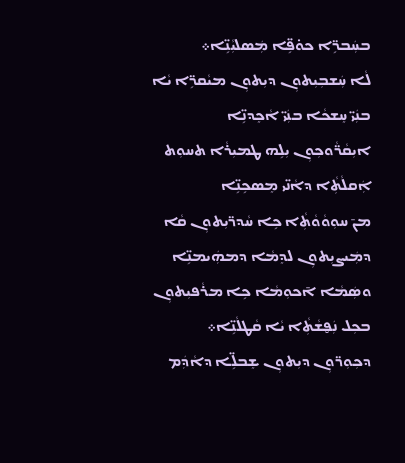ܒܚܲܒܪܹ̈ܐ ܟܘ̇ܦܹ̈ܐ ܡܲܣܠܝܼܵܢܹ̈ܐ܀
ܠܵܐ ܚܲܫܒܼܝܼܬܘܼܢ ܕܝܼܬܘܼܢ ܡܝܵܩܪܹ̈ܐ ܝܵܐ ܒܢܲܝ̈ ܚܸܫܟܵܐ ܒܢܲܝ̈ ܐܵܟܸܕܢܹ̈ܐ
ܐܝܼܩܵܪ̈ܵܘܟܼܘܼܢ ܝܼܠܹܗ ܛܡܝܼܪܵܐ ܬܚܘܼܬ ܐܲܩܠܵܬܼܵܐ ܕܐܵܢ̈ܝ ܡܸܣܟܹܢܹ̈ܐ
ܡܢ̄ ܚܘܼܘܵܘܵܬܼܵܐ ܟܹܐ ܚܵܕܪ̈ܝܼܬܘܼܢ ܩܵܐ ܕܡܲܝܨܝܼܬܘܼܢ ܠܕܸܡܵܐ ܕܡܗܲܝܡܢܹ̈ܐ
ܘܣܲܡܵܐ ܐ̄ܟܘܼܡܵܐ ܟܹܐ ܡܪܵܦܝܼܬܘܼܢ ܒܟܼܠ ܢܲܦ̮ܫܵܬܼܵܐ ܝܵܐ ܩܵܛܠܵܢܹ̈ܐ܀
ܕܟܼܘܼܪ̈ܘܼܢ ܕܝܼܬܘܼܢ ܫܸܒܠܹ̈ܐ ܕܐܵܕܲܡ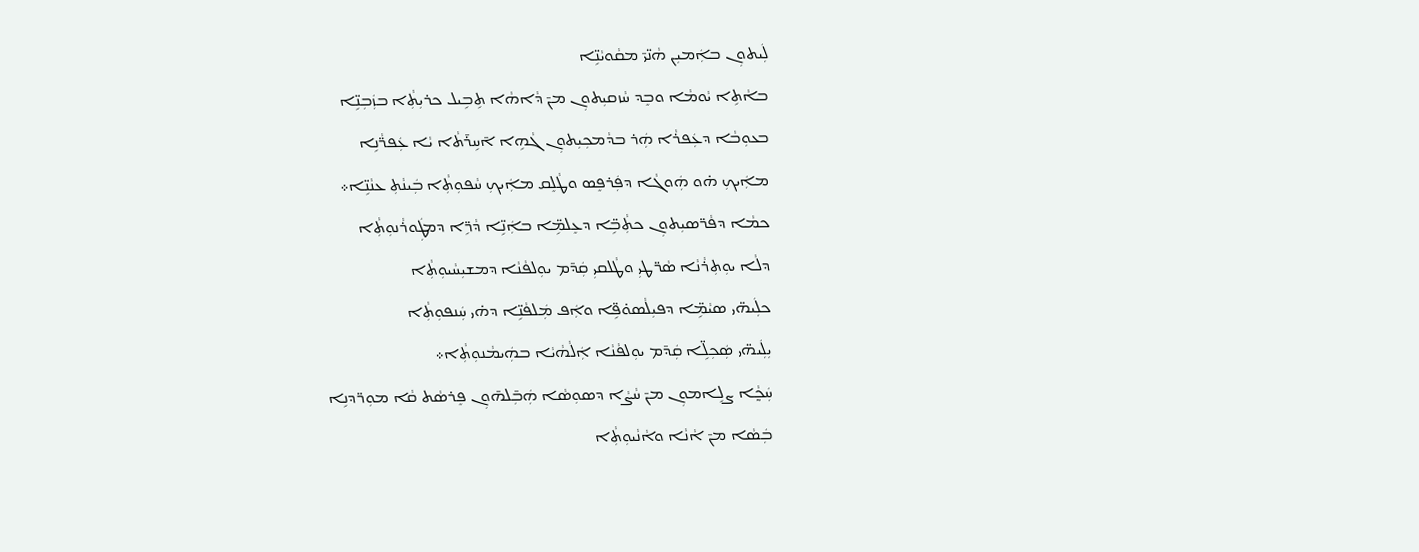ܠܲܝܬܘܼܢ ܒܐܲܡܝܼܢ ܗܵܢ̈ܝ̄ ܡܩܵܘܝܵܢܹ̈ܐ
ܒܐܵܬܹܐ ܝܵܘܡܵܐ ܘܒܸܕ ܚܵܙܩܝܼܬܘܼܢ ܡܢ̄ ܕܵܐܗܵܐ ܬܹܒܹܝܠ ܟܪܝܼܬܼܵܐ ܒܙܲܒܼܢܹ̈ܐ
ܒܥܘܼܒܵܐ ܕܥܲܦܪܵܐ ܗܲܪ ܒܕܵܡܟܼܝܼܬܘܼܢ ܓܵܗܹܐ ܐ̄ܚܹܪ̄ܬܵܐ ܝܵܐ ܥܲܦܪ̈ܵܢܹܐ
ܡܐܲܝܟܼ ܗ̇ܘ ܗܲܘܓܵܐ ܕܦܲܪܦܸܣ ܘܛܵܠܸܩ ܡܐܲܝܟܼ ܚܵܦܘܼܬܼܵܐ ܒܲܝܢܵܬܼ ܥܢܵܢܹ̈ܐ܀
ܟܡܵܐ ܕܦܵܪ̈ܣܝܼܬܘܼܢ ܟܬܼܵܒܹ̈ܐ ܕܥܸܠܡܹ̈ܐ ܒܐܲܢܹ̈ܐ ܕܵܪܹ̈ܐ ܕܡܛܲܘܪܵܢܘܼܬܼܵܐ
ܕܠܵܐ ܝܘܼܬܼܪܵܢܵܐ ܣܵܪ̈ܛܝܼ ܘܛܵܠܩܝܼ ܩܲܕ̄ܡ ܝܘܼܠܦܵܢܵܐ ܕܡܫܝܼܚܵܝܘܼܬܼܵܐ
ܟܠܲܝܗ̈ܝ ܣܝܵܡܹ̈ܐ ܕܦܝܼܠܵܣܘ̇ܦܹ̈ܐ ܘܐܲܦ ܡܲܠܦܵܢܹ̈ܐ ܕܗ̇ܝ ܚܲܢܦܘܼܬܼܵܐ
ܝܼܠܲܝܗ̈ܝ ܣܲܟܼܠܹ̈ܐ ܩܲܕ̄ܡ ܝܘܼܠܦܵܢܵܐ ܐܲܠܵܗܵܝܵܐ ܒܗܲܝܡܵܢܘܼܬܼܵܐ܀
ܚܲܟ̰ܵܐ ܨܠܹܐܡܘܼܢ ܡܢ̄ ܚܵܨܵܐ ܕܣܘܼܣܵܐ ܗܲܒܼ̄ܠܗ̄ܘܼܢ ܦܸܪܣܵܬ ܩܵܐ ܡܘܼܪ̈ܕܢܹܐ
ܒܲܣܵܐ ܡܢ̄ ܐܵܢܵܐ ܘܐܵܢܵܝܘܼܬܼܵܐ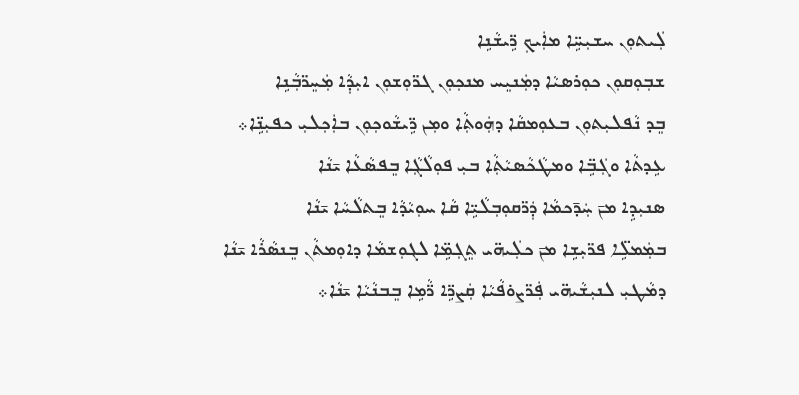ܠܲܝܬܘܼܢ ܚܫܝܼܚܹ̈ܐ ܡܐܲܝܟܼ ܪܹ̈ܝܫܵܢܹܐ
ܫܒܼܘܼܩܘܼܢ ܟܘܼܪܣܝܵܐ ܕܡܲܢܝܸܚ ܡܢܟܼܘܼܢ ܓܪ̈ܘܼܫܘܼܢ ܐܝܼܕܼܵܐ ܡܲܚܸܪ̈ܒܼܵܢܹܐ
ܒܸܕ ܢܵܦܠܝܼܬܘܼܢ ܒܥܘܼܡܩܵܐ ܕܗܲܘܬܼܵܐ ܘܡܼܢ ܪܹ̈ܝܫܵܘܟܼܘܼܢ ܒܐܲܟܼܠܝܼ ܟܦܝܼܢܹ̈ܐ܀
ܥܹܕܬܵܐ ܘܓܲܒܹ̈ܐ ܘܡܛܵܟܵܣܝܵܬܼܵܐ ܒܝܼ ܦܘܼܠܵܓܼܵܐ ܒܸܦܣܵܥܵܐ ܝ̄ܢܵܐ
ܣܢܝܼܕܹܐ ܡܢ̄ ܚܲܕ̄ܟܡܵܐ ܕܲܪ̈ܩܘܼܒܼܠܵܝܹ̈ܐ ܩܵܐ ܚܘܼܝܵܕܵܐ ܒܸܬܠܵܚܵܐ ܝ̄ܢܵܐ
ܒܡܲܡܠܹ̈ܐ ܦܪ̈ܝܼܫܹܐ ܡܢ̄ ܟܠܲܝܗ̈ܝ ܬܸܓܼܡܹ̈ܐ ܠܓܘܼܫܡܵܐ ܕܐܘܼܡܬܵܢ ܒܸܢܣܵܪܵܐ ܝ̄ܢܵܐ
ܕܡܵܛܝܼ ܠܢܝܼܫܵܝܗ̈ܝ ܦܲܪ̈ܨܘ̇ܦܵܝܵܐ ܩܲܨܪܹ̈ܐ ܪ̈ܵܡܹܐ ܒܸܒܢܵܝܵܐ ܝ̄ܢܵܐ܀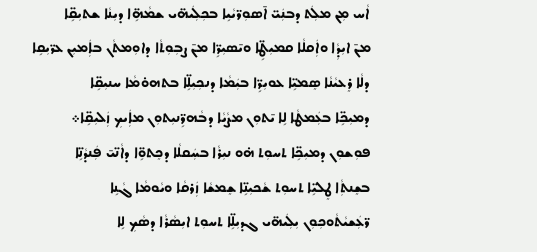ܐܵܚ ܡܼܢ ܡܠܲܬ ܕܒܢܲܝ̈ ܐ̄ܣܘܼܪ̈ܝܵܝܹܐ ܒܟܼܠܲܝܗ̈ܝ ܫܡܵܗܹ̈ܐ ܕܝܼܢܵܐ ܫܬܝܼܩܹ̈ܐ
ܡܢ̄ ܐܝܼܕܼܵܐ ܘܐܲܩܠܵܐ ܩܡܝܼܛܹ̈ܐ ܘܝ̄ܣܝܼܪܹ̈ܐ ܡܢ̄ ܨܒܼܘܼܬܵܐ ܕܐܘܼܡܬܵܢ ܒܐܲܡܝܼܢ ܥܪ̈ܝܼܩܹܐ
ܕܠܵܐ ܪܸܥܝܵܢܵܐ ܣܸܡܝܹ̈ܐ ܥܘܝܼܪܹ̈ܐ ܒܝܲܡܵܐ ܕܢܟܼܝܼܠܹ̈ܐ ܒܬܗܘ̇ܡܵܐ ܚܢܝܼܩܹ̈ܐ
ܕܡܝܼܟܹ̈ܐ ܒܥܲܡܛܵܐ ܠܹܐ ܝ̄ܬܘܼܢ ܡܨܵܝܵܐ ܕܒܵܗܪܹ̈ܢܝܼܬܘܼܢ ܡܐܲܝܟܼ ܙܲܠܝܼܩܹ̈ܐ܀
ܦܘܼܫܘܼܢ ܕܡܝܼܟܹ̈ܐ ܬܚܘܼܬ ܗ̇ܘ ܢܝܼܪܵܐ ܒܚܲܩܠܵܐ ܕܟܸܬܘܹ̈ܐ ܕܐܵܢ̈ܝ̄ ܦܲܢܕܵܢܹ̈ܐ
ܒܫܸܢܬܼܵܐ ܛܸܠܝܹ̈ܐ ܬܚܘܼܬ ܫܵܟܝܼܢܹ̈ܐ ܫܸܡܫܵܐ ܙܲܪܩܵܐ ܘܝܵܘܡܵܐ ܓܵܢܹܐ
ܪ̈ܥܲܫܝܵܬܵܘܟܼܘܼܢ ܝܼܠܲܝܗ̈ܝ ܓܕܝܼܠܹ̈ܐ ܬܚܘܼܬ ܐܝܼܣܵܪܵܐ ܕܣܵܟܼ ܠܹܐ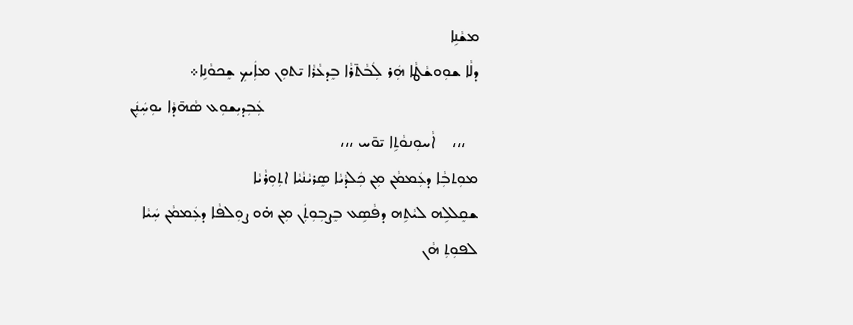ܡܫܵܢܹܐ
ܕܠܵܐ ܫܘܼܘܫܵܛܵܐ ܗܲܪ ܠܲܒܵܬ̄ܪܵܐ ܒܸܕܥܵܪܵܐ ܝ̄ܬܘܼܢ ܡܐܲܝܟܼ ܫܸܟܘܵܢܹܐ܀
                                                    ܥܲܒܼܕܝܼܫܘܼܥ ܣܵܗ̄ܕܵܐ ܝܘܼܚܲܢܲܢ
   ،،،    ܐܵܚܘܼܢܘܵܬܹܐ ܝ̄ܘ̄ܚ ،،،
ܡܘܼܬܒܼܵܐ ܕܥܲܡܡܵܢ ܡܼܢ ܟܲܠܕܵܝܵܐ ܣܸܪܝܵܢܵܝܵܐ ܐܬܼܘܼܪܵܝܵܐ
ܫܩܸܠܠܹܗ ܠܝܵܬܹܗ ܕܦܵܣܹܥ ܒܸܨܒܼܘܼܬܲܢ ܡܼܢ ܗ̇ܘ ܨܘܼܠܦܵܐ ܕܥܲܡܡܵܢ ܚܲܝܵܐ
ܠܦܘܼܬܼ ܗܵܢ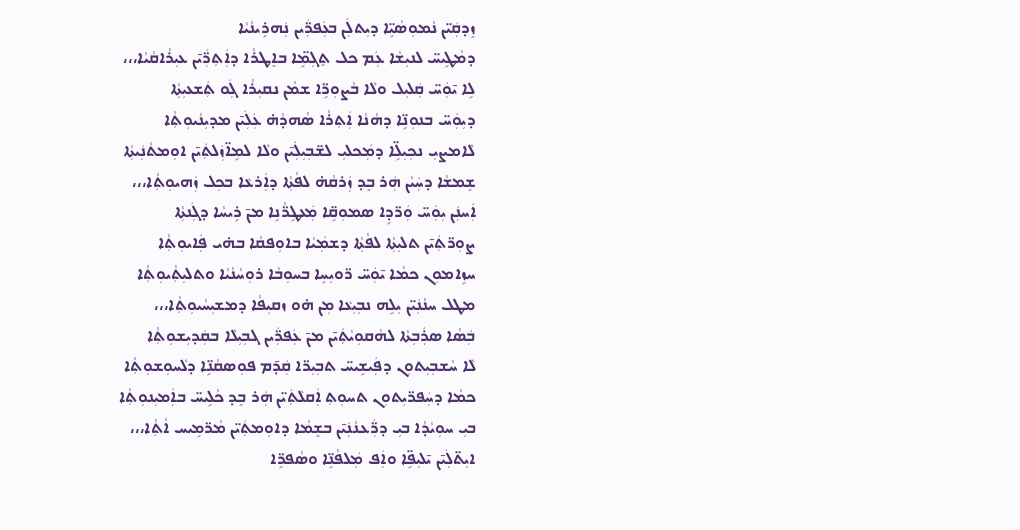ܙܸܕܩܲܝ̈ܢ ܢܵܡܘܼܣܵܝܹ̈ܐ ܕܝܼܬܠܲܢ ܒܥܲܦܪ̈ܲܝܢ ܢܲܗܪܹܝܢܵܝܵܐ
ܕܡܵܛܹܝܚ̈ ܠܢܝܼܫܵܐ ܥܲܡ ܟܠ ܬܸܓܼܡܹ̈ܐ ܒܐܸܛܪܵܐ ܕܐܲܬܼܪ̈ܲܝ̄ܢ ܥܝܼܪܵܐܩܵܝܵܐ،،،
ܠܹܐ ܝ̄ܘܲܚ̈ ܩܲܠܝܼܠ ܘܠܵܐ ܒܵܨܘܼܪܹ̈ܐ ܫܡܵܢ ܢܩܝܼܪܵܐ ܓܲܘ ܬܲܫܥܝܼܬܼܵܐ
ܕܝܼܘܲܚ̈ ܒܢܘܼܢܹ̈ܐ ܕܗܵܢܵܐ ܐܲܬܼܪܵܐ ܣܵܗܕܵܗ̇ ܥܲܠܲܝ̄ܢ ܡܕܝܼܢܵܝܘܼܬܼܵܐ
ܠܵܐܡܨܝܼ ܢܟܼܝܼܠܹ̈ܐ ܕܡܲܟܠܝܼ ܠܫ̈ܒܼܝܼܠܲܝ̄ܢ ܘܠܵܐ ܠܡܹܐ̈ܙܲܠܬܲܝ̄ܢ ܐܘܼܡܬܵܢܲܝܬܼܵܐ
ܫܸܡܫܵܐ ܕܚܲܝܵܢ ܗܲܪ ܒܸܕ ܙܲܪܩܵܗ̇ ܠܦܵܬܼܵܐ ܕܐܲܪܥܵܐ ܒܟܼܠ ܙܲܗܝܘܼܬܼܵܐ،،،
ܐܲܚܢܲܢ ܝܼܘܲܚ̈ ܘܲܪ̈ܕܹܐ ܣܡܘܼܩܹ̈ܐ ܡܲܥܛܹܪ̈ܵܢܹܐ ܡܢ̄ ܪܹܝܚܵܐ ܕܓܲܢܬܼܵܐ
ܨܘܼܪ̈ܬܲܝ̄ܢ ܬܠܝܼܬܼܵܐ ܠܦܵܬܼܵܐ ܕܫܡܲܝܵܐ ܒܐܘܼܦܩܵܐ ܒܗ̇ܝ ܦܲܐܝܘܼܬܼܵܐ
ܚܙܹܐܡܘܼܢ ܟܡܵܐ ܝ̄ܘܲܚ̈ ܪ̈ܘܝܼܚܹܐ ܒܚܘܼܒܵܐ ܪܘܼܚܵܢܵܝܵܐ ܘܬܠܝܼܬܼܵܝܘܼܬܼܵܐ
ܡܛܠ ܚܢܵܢܲܝ̈ܢ ܝܼܠܹܗ ܢܒܼܝܼܥܵܐ ܡܼܢ ܗ̇ܘ ܙܩܝܼܦܵܐ ܕܡܫܝܼܚܵܝܘܼܬܼܵܐ،،،
ܒܲܣܵܐ ܣܪܲܒܼܬܵܐ ܠܗܵܩܘܼܝܵܬܲܝ̄ܢ ܡܢ̄ ܥܲܦܪ̈ܲܝܢ ܓܒܼܝܼܠܵܐ ܒܩܲܕܝܼܫܘܼܬܼܵܐ
ܠܵܐ ܚܵܫܒܼܝܼܬܘܼܢ ܕܦܲܝܫܹܝܚ̈ ܬܒܼܝܼܪ̈ܐ ܩܲܕ̄ܡ ܦܘܼܣܩܵܢܹ̈ܐ ܕܠܵܚܘܼܫܘܼܬܼܵܐ
ܟܡܵܐ ܕܚܲܦܪ̈ܝܼܬܘܼܢ ܬܚܘܼܬܼ ܐܲܩܠܵܬܲܝ̈ܢ ܗܲܪ ܒܸܕ ܟܵܠܹܝܚ̈ ܒܐܲܡܝܼܢܘܼܬܼܵܐ
ܒܝܼ ܚܘܼܝܵܕܵܐ ܒܝܼ ܕܪ̈ܲܥܢܵܢܲܝ̄ܢ ܒܫܸܡܵܐ ܕܐܘܼܡܬܲܝ̈ܢ ܡܵܪ̈ܡܹܝܚ ܐܵܬܼܵܐ،،،
ܐܝܼܬ̈ܠܲܝ̄ܢ ܝ̄ܠܝܼܦܹ̈ܐ ܘܐܲܦ ܡܲܠܦܵܢܹ̈ܐ ܘܣܵܦܪܹ̈ܐ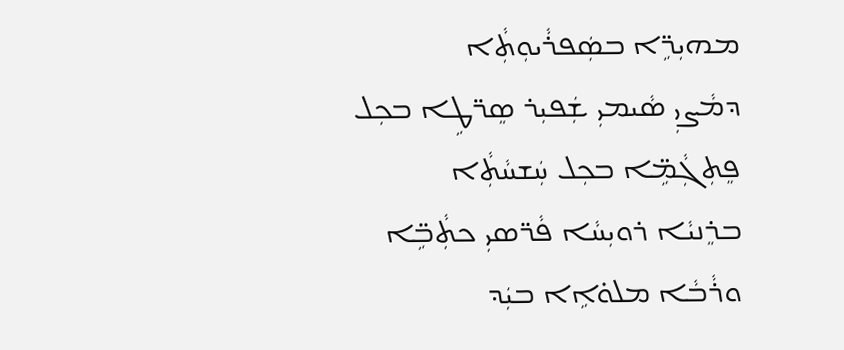ܡܗܝܼܪܹ̈ܐ ܒܣܲܦܪܵܝܘܼܬܼܵܐ
ܕܡܵܨܝܼ ܣܵܝܡܝܼ ܫܲܦܝܼܪ ܣܸܪ̈ܛܹܐ ܒܟܼܠ ܦܸܬܼܓܼܵܡܹ̈ܐ ܒܟܼܠ ܚܲܫܚܵܬܼܵܐ
ܒܪܸܢܝܵܐ ܪܘܝܼܚܵܐ ܦܵܪ̈ܣܝܼ ܟܬܼܵܒܹ̈ܐ ܘܪܵܒܵܐ ܡܠܘ̇ܐܹܐ ܒܝܲܕ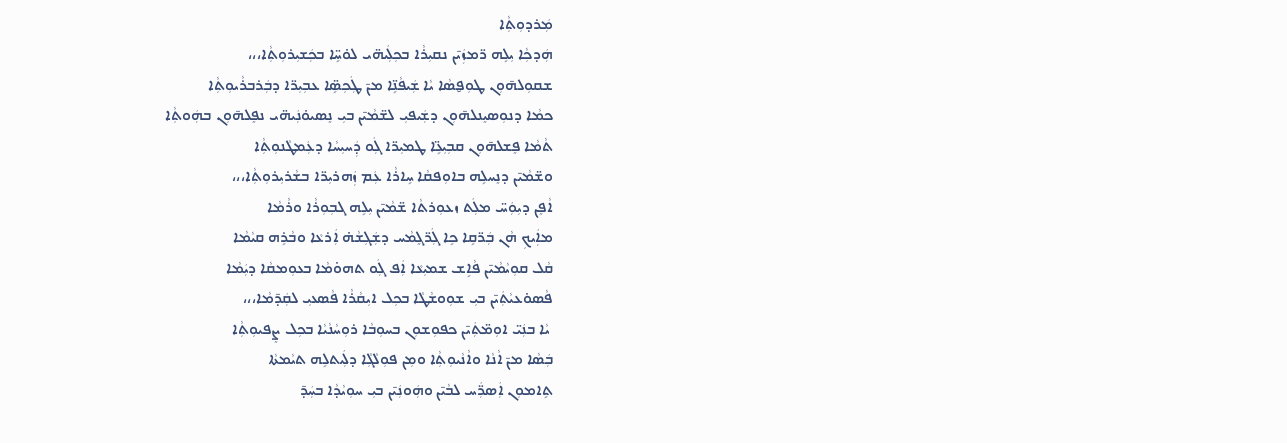ܡܲܪܕܘܼܬܼܵܐ
ܗܲܕܟܼܵܐ ܝܼܠܹܗ ܪ̈ܡܙܲܝ̄ܢ ܢܩܝܼܪܵܐ ܒܟܼܠܲܝܗ̈ܝ ܠܘ̇ܚܹ̈ܐ ܒܟܲܫܝܼܪܘܼܬܼܵܐ،،،
ܫܩܘܼܠܗ̄ܘܼܢ ܛܘܼܦ̮ܣܵܐ ܝܵܐ ܫܲܝܦܵܢܹ̈ܐ ܡܢ̄ ܛܲܟܼܣܹ̈ܐ ܥܒܼܝܼܪ̈ܐ ܕܒܲܪܒܪܵܝܘܼܬܼܵܐ
ܟܡܵܐ ܕܢܘܼܣܝܸܢܠܗ̄ܘܼܢ ܕܫܲܝܦܝܼ ܠܫ̈ܡܵܝ̄ܢ ܒܝܼ ܢܸܣܝܘ̇ܢܲܝܗ̈ܝ ܢܦܸܠܗ̄ܘܼܢ ܒܗܲܘܬܼܵܐ
ܬܵܡܵܐ ܦܸܫܠܗ̄ܘܼܢ ܩܒܼܝܼܥܹ̈ܐ ܛܡܝܼܪ̈ܐ ܓܲܘ ܕܲܚܝܼܚܵܐ ܕܥܲܡܛܵܢܘܼܬܼܵܐ
ܘܫ̈ܡܵܝ̄ܢ ܕܢܸܚܠܹܗ ܒܐܘܼܦܩܵܐ ܚܹܐܪܵܐ ܥܲܡ ܙܲܗܪܝܼܪ̈ܐ ܒܫܵܪܝܼܪܘܼܬܼܵܐ،،،
ܐܵܦܸܢ ܕܝܼܘܲܚ̈ ܡܠܲܬ ܙܥܘܼܪܬܵܐ ܫ̈ܡܵܝ̄ܢ ܝܼܠܹܗ ܓܒܼܘܼܪܵܐ ܘܪܵܡܵܐ
ܡܐܲܝܟܼ ܗܵܢ ܒܲܪ̈ܩܹܐ ܟܹܐ ܓܲܪ̈ܓܸܡܵܚ ܕܫܲܓܼܫܵܗ̇ ܐܲܪܥܵܐ ܘܒܵܪܹܗ ܩܝܵܡܵܐ
ܩܵܠ ܩܘܼܝܵܡܵܝ̄ܢ ܦܵܐܹܫ ܫܡܝܼܥܵܐ ܐܲܦ ܓܲܘ ܬܗܘ̇ܡܵܐ ܒܥܘܼܡܩܵܐ ܕܝܲܡܵܐ
ܦܵܣܘ̇ܥܝܵܬܲܝ̄ܢ ܒܝܼ ܫܘܼܘܫܵܛܵܐ ܒܟܼܠ ܐܝܼܩܵܪܵܐ ܦܵܣܥܝܼ ܠܩܲܕ̄ܡܵܐ،،،
 ܝܵܐ ܒܢܲܝ̈ ܐܘܼܡ̈ܬܲܝ̄ܢ ܟܦܘܼܫܘܼܢ ܒܚܘܼܒܵܐ ܪܘܼܚܵܢܵܝܵܐ ܒܟܼܠ ܨܸܦܝܘܼܬܼܵܐ
ܒܲܣܵܐ ܡܢ̄ ܐܵܢܵܐ ܘܐܵܢܵܝܘܼܬܼܵܐ ܘܡܼܢ ܦܘܼܠܵܓܼܵܐ ܕܠܲܝܬܠܹܗ ܬܝܵܡܬܵܐ
ܬܹܐܡܘܼܢ ܐܲܣܪ̈ܲܚ ܠܒܵܝ̄ܢ ܘܗܲܘܢܲܝ̄ܢ ܒܝܼ ܚܘܼܝܵܕܵܐ ܒܚܲܕ̄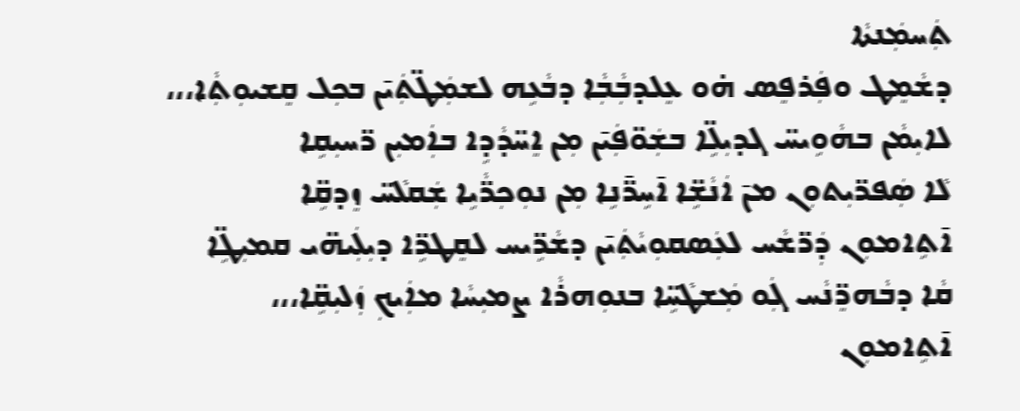ܬܲܚܡܲܢܬܵܐ
ܕܫܵܡܸܛ ܘܦܲܪܦܸܣ ܗ̇ܘ ܥܸܠܕܒܼܵܒܼܵܐ ܕܒܵܥܹܗ ܠܫܡܲܛ̈ܬܲܝ̄ܢ ܒܟܼܠ ܩܸܫܝܘܼܬܼܵܐ،،،
ܠܐܝܼܡܵܢ ܒܗܵܘܹܝܚ̈ ܓܕܝܼܠܹ̈ܐ ܒܫܲܘ̈ܦܲܝ̄ܢ ܡܼܢ ܐܸܚ̈ܕܵܕܹܐ ܒܐܲܡܝܼܢ ܪ̈ܚܝܼܩܹܐ
ܠܵܐ ܣܲܦܪ̈ܝܼܬܘܼܢ ܡܢ̄ ܐܿܢܵܫܹ̈ܐ ܐ̄ܚܹܪ̈̄ܢܹܐ ܡܼܢ ܢܘܼܟܼܪ̈ܵܝܹܐ ܫܲܩܠܵܚ̈ ܙܸܕܩܹ̈ܐ
ܐ̄ܬܹܐܡܘܼܢ ܕܲܪ̈ܫܵܚ ܠܥܲܣܩܘܼܝܵܬܲܝ̄ܢ ܕܫܵܪܹ̈ܝܚ ܠܩܸܛܪܹ̈ܐ ܕܝܼܠܲܝܗ̈ܝ ܩܡܝܼܛܹ̈ܐ
ܩܵܐ ܕܒܵܗܪܸ̈ܢܵܚ ܓܲܘ ܡܲܫܛܵܚܹ̈ܐ ܒܢܘܼܗܪܵܐ ܨܡܝܼܚܵܐ ܡܐܲܝܟܼ ܙܲܠܝܼܩܹ̈ܐ،،،
ܐ̄ܬܹܐܡܘܼܢ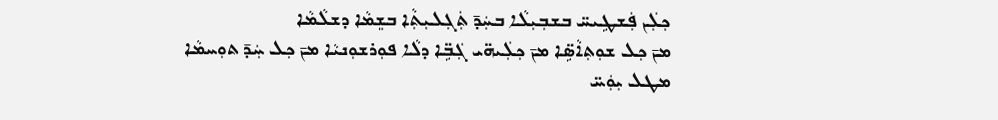ܟܼܠܲܢ ܦܲܫܛܹܝܚ̈ ܒܫܒܼܝܼܠܵܐ ܒܚܲܕ̄ ܬܲܓܼܠܝܼܬܼܵܐ ܒܫܸܡܵܐ ܕܫܠܵܡܵܐ
ܡܢ̄ ܟܼܠ ܫܘܼܬܼܐܵܣܹ̈ܐ ܡܢ̄ ܟܼܠܲܝܗ̈ܝ ܓܲܒܹ̈ܐ ܕܠܵܐ ܦܘܼܪܫܘܼܢܝܵܐ ܡܢ̄ ܟܼܠ ܚܲܕ̄ ܬܘܼܚܡܵܐ
ܡܛܠ ܝܼܘܲܚ̈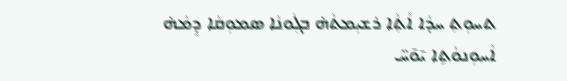ܬܚܘܼܬܼ ܚܕܵܐ ܐܵܬܼܵܐ ܪܫܝܼܡܬܵܗ̇ ܒܓܲܘܢܵܐ ܣܡܘܼܩܵܐ ܕܸܡܵܗ̇
ܐܵܚܘܼܢܘܵܬܹܐ ܝ̄ܘ̄ܚ̈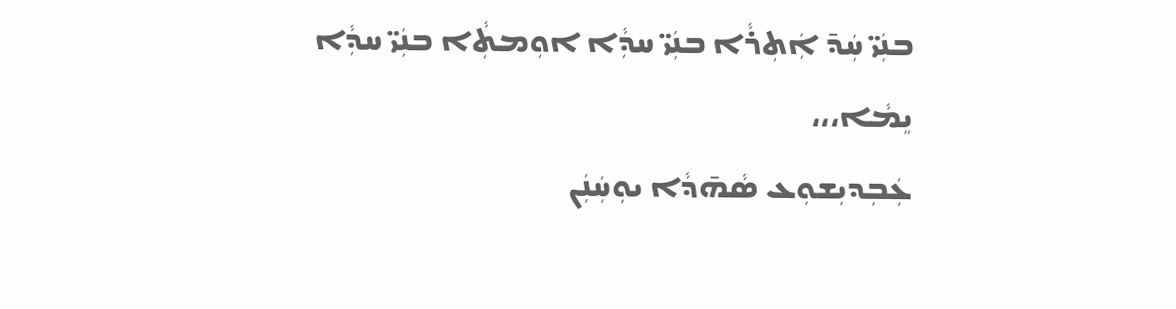ܒܢܲܝ̈ ܚܲܕ̄ ܐܲܬܼܪܵܐ ܒܢܲܝ̈ ܚܕܼܵܐ ܐܘܼܡܬܼܵܐ ܒܢܲܝ̈ ܚܕܼܵܐ ܝܸܡܵܐ،،،
ܥܲܒܼܕܝܼܫܘܼܥ ܣܵܗ̄ܕܵܐ ܝܘܼܚܲܢܲܢ